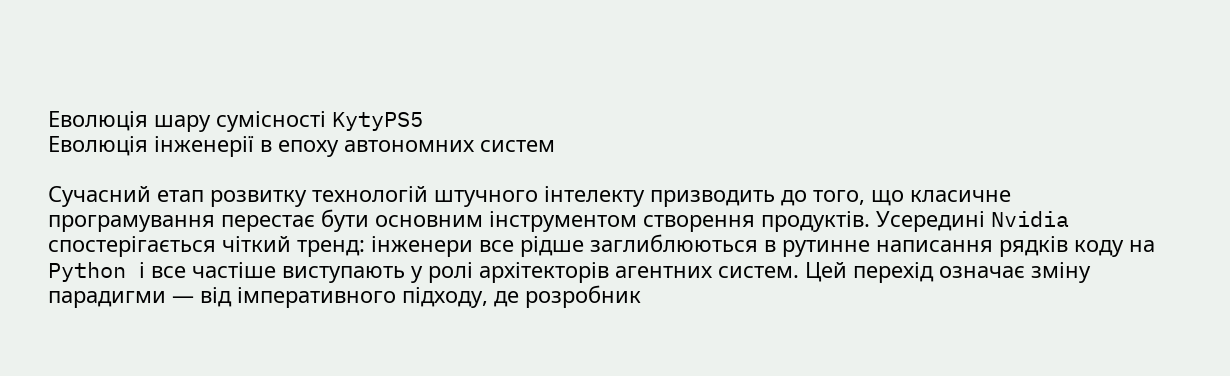Еволюція шару сумісності KytyPS5
Еволюція інженерії в епоху автономних систем

Сучасний етап розвитку технологій штучного інтелекту призводить до того, що класичне програмування перестає бути основним інструментом створення продуктів. Усередині Nvidia спостерігається чіткий тренд: інженери все рідше заглиблюються в рутинне написання рядків коду на Python і все частіше виступають у ролі архітекторів агентних систем. Цей перехід означає зміну парадигми — від імперативного підходу, де розробник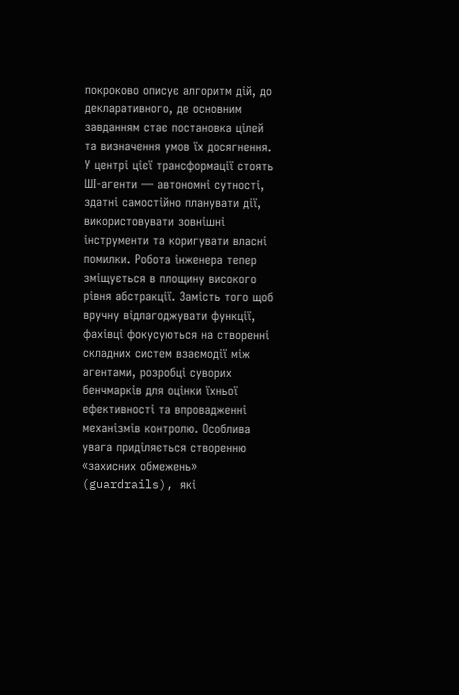покроково описує алгоритм дій, до декларативного, де основним завданням стає постановка цілей та визначення умов їх досягнення.
У центрі цієї трансформації стоять ШІ-агенти — автономні сутності, здатні самостійно планувати дії, використовувати зовнішні інструменти та коригувати власні помилки. Робота інженера тепер зміщується в площину високого рівня абстракції. Замість того щоб вручну відлагоджувати функції, фахівці фокусуються на створенні складних систем взаємодії між агентами, розробці суворих бенчмарків для оцінки їхньої ефективності та впровадженні механізмів контролю. Особлива увага приділяється створенню «захисних обмежень» (guardrails), які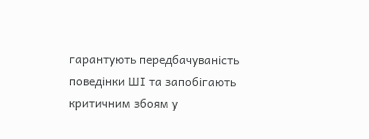гарантують передбачуваність поведінки ШІ та запобігають критичним збоям у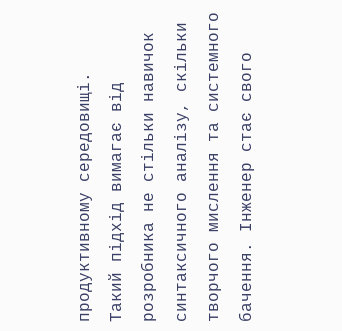продуктивному середовищі.
Такий підхід вимагає від розробника не стільки навичок синтаксичного аналізу, скільки творчого мислення та системного бачення. Інженер стає свого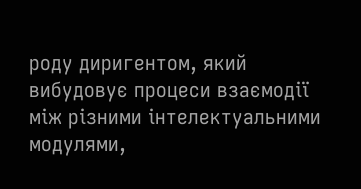роду диригентом, який вибудовує процеси взаємодії між різними інтелектуальними модулями,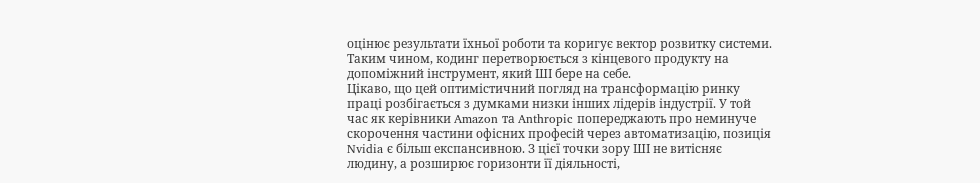оцінює результати їхньої роботи та коригує вектор розвитку системи. Таким чином, кодинг перетворюється з кінцевого продукту на допоміжний інструмент, який ШІ бере на себе.
Цікаво, що цей оптимістичний погляд на трансформацію ринку праці розбігається з думками низки інших лідерів індустрії. У той час як керівники Amazon та Anthropic попереджають про неминуче скорочення частини офісних професій через автоматизацію, позиція Nvidia є більш експансивною. З цієї точки зору ШІ не витісняє людину, а розширює горизонти її діяльності,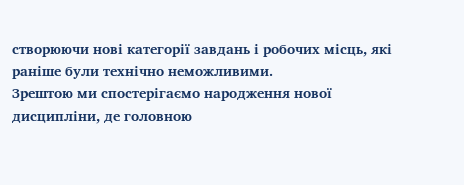створюючи нові категорії завдань і робочих місць, які раніше були технічно неможливими.
Зрештою ми спостерігаємо народження нової дисципліни, де головною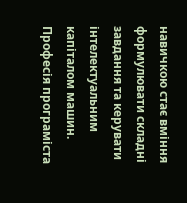навичкою стає вміння формулювати складні завдання та керувати інтелектуальним капіталом машин. Професія програміста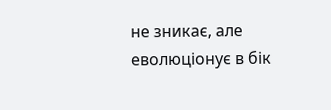не зникає, але еволюціонує в бік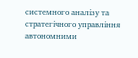системного аналізу та стратегічного управління автономними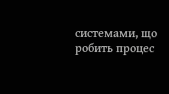системами, що робить процес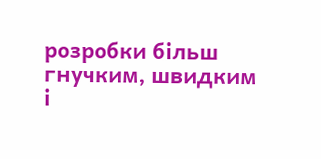розробки більш гнучким, швидким і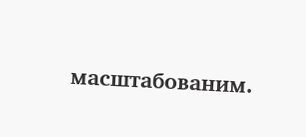масштабованим.